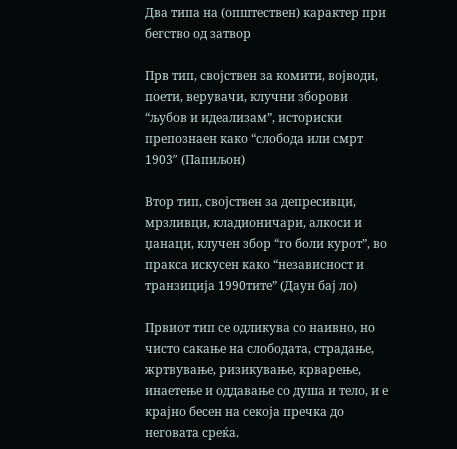Два типа на (општествен) карактер при бегство од затвор

Прв тип, својствен за комити, војводи, поети, верувачи, клучни зборови “љубов и идеализам”, историски препознаен како “слобода или смрт 1903″ (Папиљон)

Втор тип, својствен за депресивци, мрзливци, кладионичари, алкоси и џанаци, клучен збор “го боли курот”, во пракса искусен како “независност и транзиција 1990тите” (Даун бај ло)

Првиот тип се одликува со наивно, но чисто сакање на слободата, страдање, жртвување, ризикување, крварење, инаетење и оддавање со душа и тело, и е крајно бесен на секоја пречка до неговата среќа.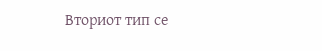Вториот тип се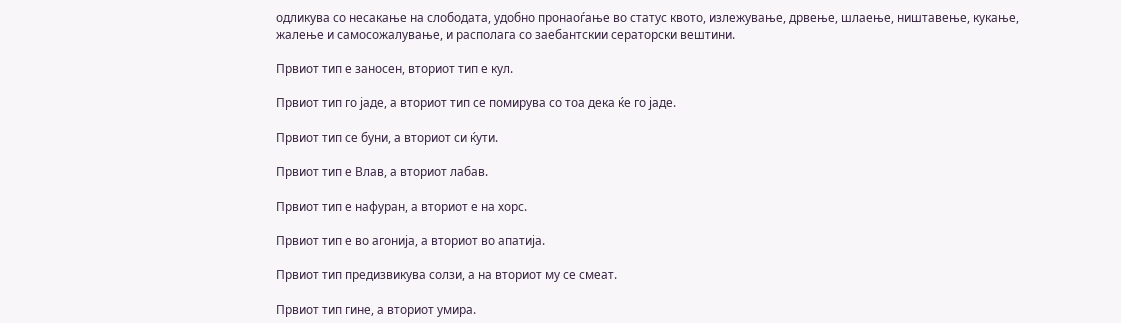одликува со несакање на слободата, удобно пронаоѓање во статус квото, излежување, дрвење, шлаење, ништавење, кукање, жалење и самосожалување, и располага со заебантскии сераторски вештини.

Првиот тип е заносен, вториот тип е кул.

Првиот тип го јаде, а вториот тип се помирува со тоа дека ќе го јаде.

Првиот тип се буни, а вториот си ќути.

Првиот тип е Влав, а вториот лабав.

Првиот тип е нафуран, а вториот е на хорс.

Првиот тип е во агонија, а вториот во апатија.

Првиот тип предизвикува солзи, а на вториот му се смеат.

Првиот тип гине, а вториот умира.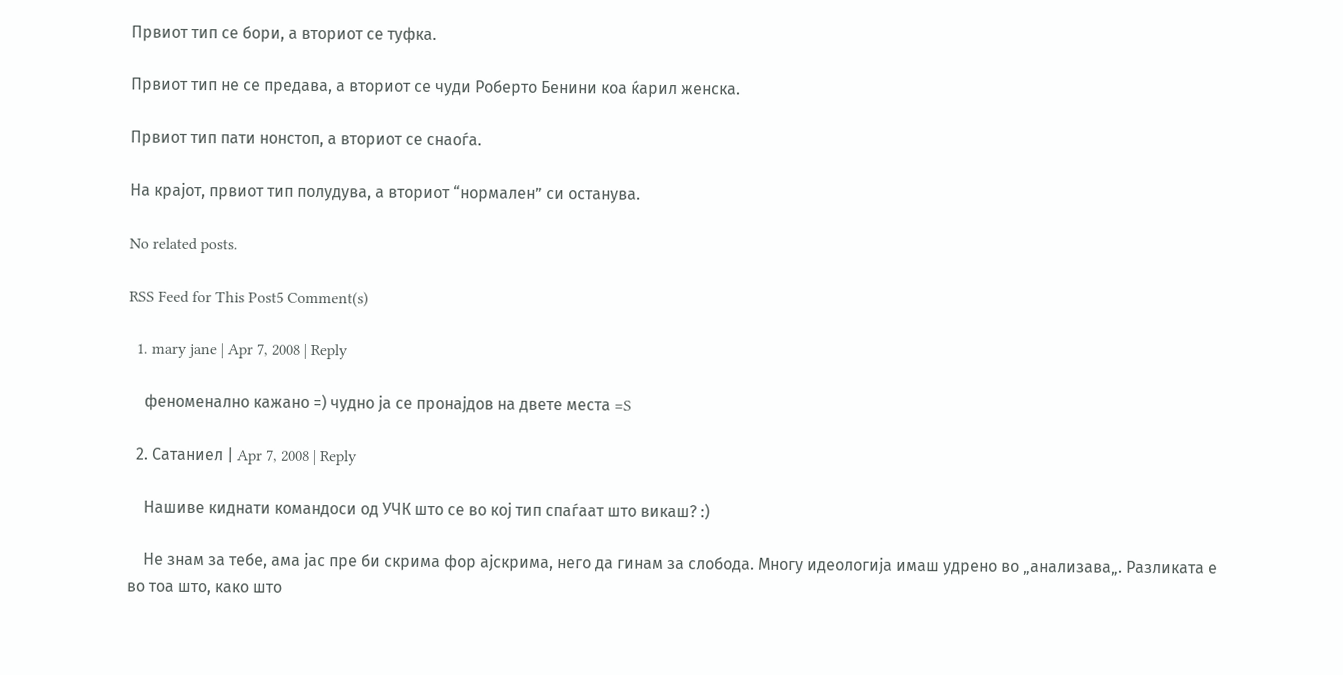Првиот тип се бори, а вториот се туфка.

Првиот тип не се предава, а вториот се чуди Роберто Бенини коа ќарил женска.

Првиот тип пати нонстоп, а вториот се снаоѓа.

На крајот, првиот тип полудува, а вториот “нормален” си останува.

No related posts.

RSS Feed for This Post5 Comment(s)

  1. mary jane | Apr 7, 2008 | Reply

    феноменално кажано =) чудно ја се пронајдов на двете места =S

  2. Сатаниел | Apr 7, 2008 | Reply

    Нашиве киднати командоси од УЧК што се во кој тип спаѓаат што викаш? :)

    Не знам за тебе, ама јас пре би скрима фор ајскрима, него да гинам за слобода. Многу идеологија имаш удрено во „анализава„. Разликата е во тоа што, како што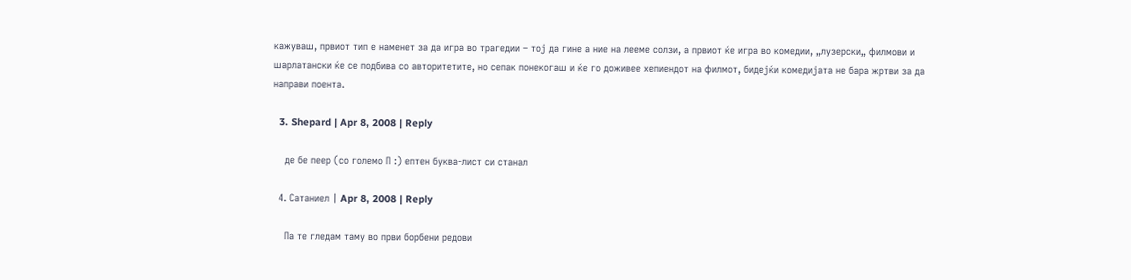кажуваш, првиот тип е наменет за да игра во трагедии – тој да гине а ние на лееме солзи, а првиот ќе игра во комедии, „лузерски„ филмови и шарлатански ќе се подбива со авторитетите, но сепак понекогаш и ќе го доживее хепиендот на филмот, бидејќи комедијата не бара жртви за да направи поента.

  3. Shepard | Apr 8, 2008 | Reply

    де бе пеер (со големо П :) ептен буква-лист си станал

  4. Сатаниел | Apr 8, 2008 | Reply

    Па те гледам таму во први борбени редови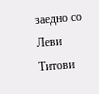заедно со Леви Титови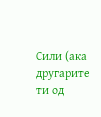Сили (ака другарите ти од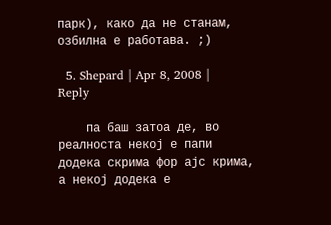парк), како да не станам, озбилна е работава. ;)

  5. Shepard | Apr 8, 2008 | Reply

    па баш затоа де, во реалноста некој е папи додека скрима фор ајс крима, а некој додека е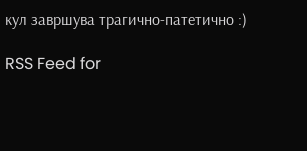кул завршува трагично-патетично :)

RSS Feed for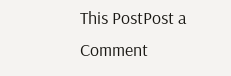This PostPost a Comment